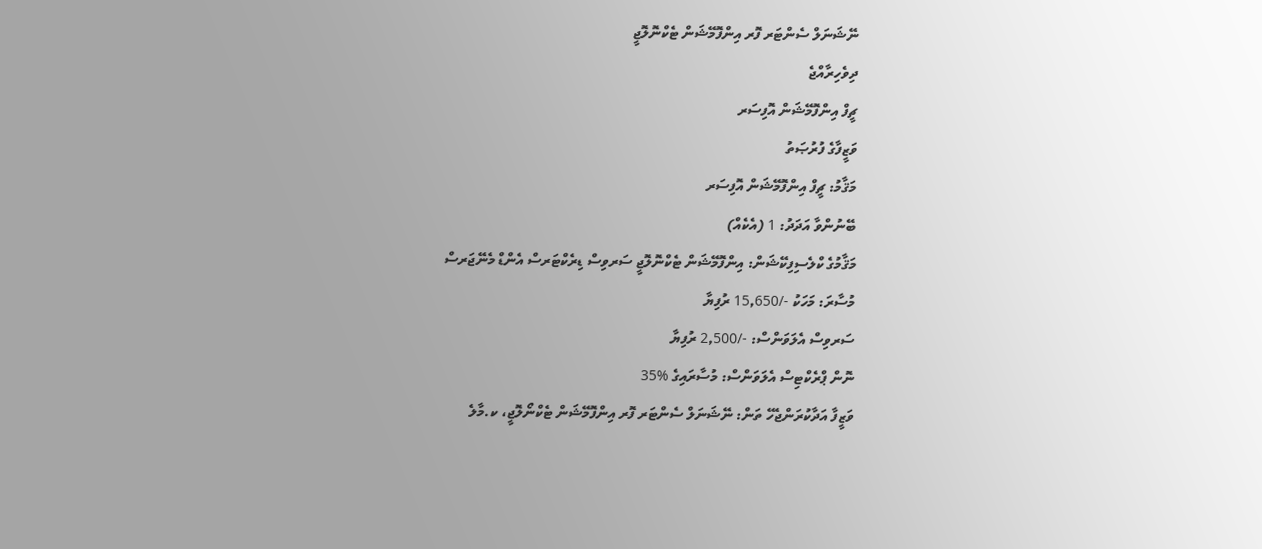ނޭޝަނަލް ސެންޓަރ ފޮރ އިންފޮމޭޝަން ޓެކްނޮލޮޖީ
ދިވެހިރާއްޖެ
ޗީފް އިންފޮމޭޝަން އޮފިސަރ
ވަޒީފާގެ ފުރުޞަތު
މަޤާމު: ޗީފް އިންފޮމޭޝަން އޮފިސަރ
ބޭނުންވާ އަދަދު: 1 (އެކެއް)
މަޤާމުގެ ކްލެސިފިކޭޝަން: އިންފޮމޭޝަން ޓެކްނޮލޮޖީ ސަރވިސް ޑިރެކްޓަރސް އެންޑް މެނޭޖަރސް
މުސާރަ: މަހަކު -/15,650 ރުފިޔާ
ސަރވިސް އެލަވަންސް: -/2,500 ރުފިޔާ
ނޮން ޕްރެކްޓިސް އެލަވަންސް: މުސާރައިގެ %35
ވަޒީފާ އަދާކުރަންޖެހޭ ތަން: ނޭޝަނަލް ސެންޓަރ ފޮރ އިންފޮމޭޝަން ޓެކްނޯލޮޖީ، ކ.މާލެ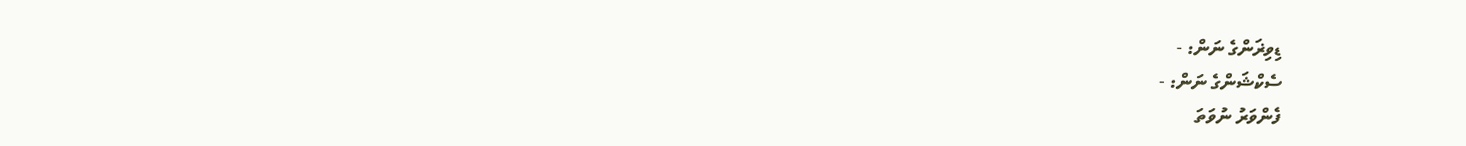ޑިވިޜަންގެ ނަން: -
ސެކްޝަންގެ ނަން: -
ފެންވަރު ނުވަތަ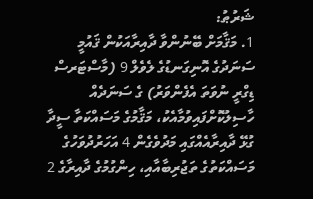ޝަރުޠު:
1. މަޤާމަށް ބޭނުންވާ ދާއިރާއަކުން ޤައުމީ ސަނަދުގެ އޮނިގަނޑުގެ ލެވެލް 9 (މާސްޓަރސް ޑިގްރީ ނުވަތަ އެފެންވަރު) ގެ ސަނަދެއް ހާސިލުކޮށްފައިވުމާއެކު، މަޤާމުގެ މަސައްކަތާ ސީދާ ގުޅޭ ދާއިރާއެއްގައި މަދުވެގެން 4 އަހަރުދުވަހުގެ މަސައްކަތުގެ ތަޖުރިބާއާއި، ހިންގުމުގެ ދާއިރާގެ 2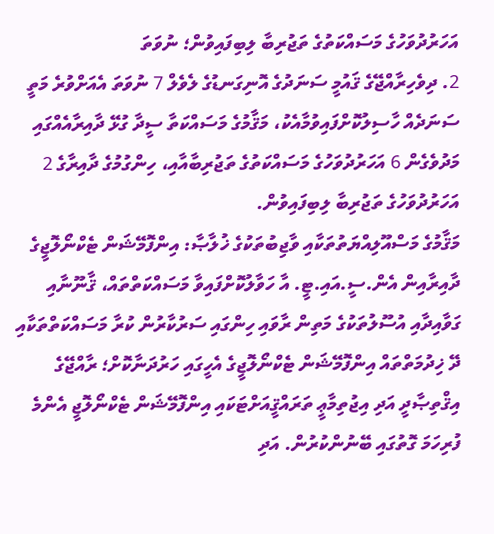އަހަރުދުވަހުގެ މަސައްކަތުގެ ތަޖުރިބާ ލިބިފައިވުން؛ ނުވަތަ
2. ދިވެހިރާއްޖޭގެ ޤައުމީ ސަނަދުގެ އޮނިގަނޑުގެ ލެވެލް 7 ނުވަތަ އެއަށްވުރެ މަތީ ސަނަދެއް ހާސިލުކޮށްފައިވުމާއެކު، މަޤާމުގެ މަސައްކަތާ ސީދާ ގުޅޭ ދާއިރާއެއްގައި މަދުވެގެން 6 އަހަރުދުވަހުގެ މަސައްކަތުގެ ތަޖުރިބާއާއި، ހިންގުމުގެ ދާއިރާގެ 2 އަހަރުދުވަހުގެ ތަޖުރިބާ ލިބިފައިވުން.
މަޤާމުގެ މަސްއޫލިއްޔަތުތަކާއި ވާޖިބުތަކުގެ ޚުލާޞާ: އިންފޮމޭޝަން ޓެކްނޯލޮޖީގެ ދާއިރާއިން އެން.ސީ.އައި.ޓީ. އާ ހަވާލުކޮށްފައިވާ މަސައްކަތްތައް، ޤާނޫނާއި ގަވާއިދާއި އުސޫލުތަކުގެ މަތިން ރާވައި ހިންގައި ސަރުކާރުން ކުރާ މަސައްކަތްތަކާއި ދޭ ޚިދުމަތްތައް އިންފޮމޭޝަން ޓެކްނޯލޮޖީގެ އެހީގައި ހަރުދަނާކޮށް؛ ރާއްޖޭގެ އިޤްތިޞާދީ އަދި އިޖުތިމާޢީ ތަރައްޤީއަށްޓަކައި އިންފޮމޭޝަން ޓެކްނޯލޮޖީ އެންމެ ފުރިހަމަ ގޮތުގައި ބޭނުންކުރުން. އަދި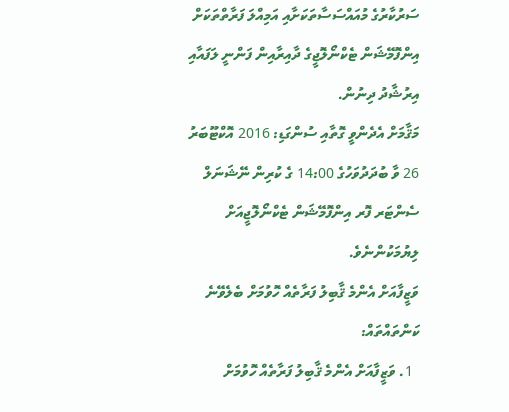ސަރުކާރުގެ މުއައްސަސާތަކަށާއި އަމިއްލަ ފަރާތްތަކަށް އިންފޮމޭޝަން ޓެކްނޯލޮޖީގެ ދާއިރާއިން ފަންނީ ލަފައާއި އިރުޝާދު ދިނުން.
މަޤާމަށް އެދެންވީ ގޮތާއި ސުންގަޑި: 2016 އޮކްޓޫބަރު 26 ވާ ބުދަދުވަހުގެ 14:00 ގެ ކުރިން ނޭޝަނަލް ސެންޓަރ ފޮރ އިންފޮމޭޝަން ޓެކްނޯލޮޖީއަށް ލިޔުމަކުންނެވެ.
ވަޒީފާއަށް އެންމެ ޤާބިލު ފަރާތެއް ހޮވުމަށް ބެލެވޭނެ ކަންތައްތައް:
  1. ވަޒީފާއަށް އެންމެ ޤާބިލު ފަރާތެއް ހޮވުމަށް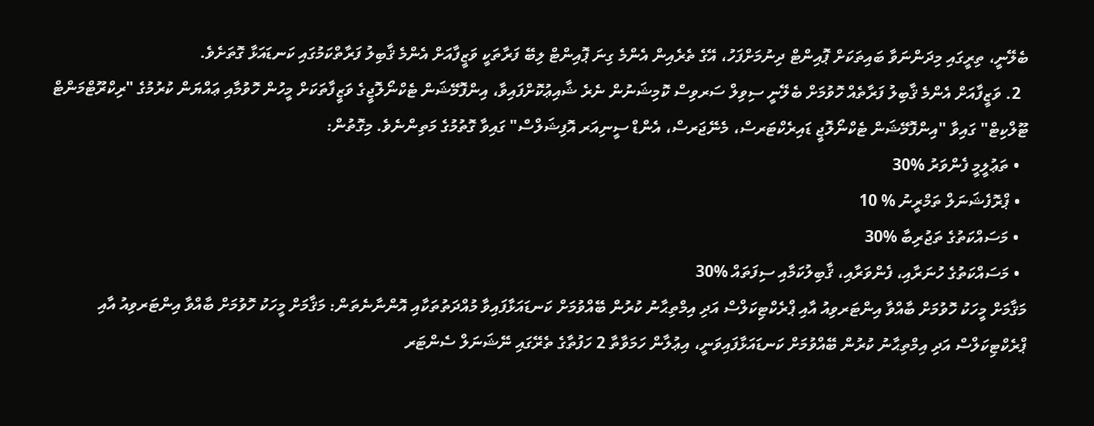ބެލޭނީ، ތިރީގައި މިދަންނަވާ ބައިތަކަށް ޕޮއިންޓް ދިނުމަށްފަހު، އޭގެ ތެރެއިން އެންމެ ގިނަ ޕޮއިންޓް ލިބޭ ފަރާތަކީ ވަޒީފާއަށް އެންމެ ޤާބިލު ފަރާތްކަމުގައި ކަނޑައަޅާ ގޮތަށެވެ.
  2. ވަޒީފާއަށް އެންމެ ޤާބިލު ފަރާތެއް ހޮވުމަށް ބެލޭނީ ސިވިލް ސަރވިސް ކޮމިޝަނުން ނެރެ ޝާއިޢުކޮށްފައިވާ، އިންފޮމޭޝަން ޓެކްނޯލޮޖީގެ ވަޒީފާތަކަށް މީހުން ހޮވުމާއި ޢައްޔަން ކުރުމުގެ "ރިކްރޫޓްމަންޓް ޓޫލްކިޓް" ގައިވާ "އިންފޮމޭޝަން ޓެކްނޯލޮޖީ ޑައިރެކްޓަރސް، މެނޭޖަރސް، އެންޑް ސީނިއަރ އޮފިޝަލްސް" ގައިވާ ގޮތުމުގެ މަތިންނެވެ. މިގޮތުން:
  • ތަޢުލީމީ ފެންވަރު %30
  • ޕްރޮފެޝަނަލް ތަމްރީނު % 10
  • މަސައްކަތުގެ ތަޖުރިބާ %30
  • މަސައްކަތުގެ ހުނަރާއި، ފެންވަރާއި، ޤާބިލުކަމާއި ސިފަތައް %30
މަޤާމަށް މީހަކު ހޮވުމަށް ބާއްވާ އިންޓަރވިއު އާއި ޕްރެކްޓިކަލްސް އަދި އިމްތިޙާނު ކުރުން ބޭއްވުމަށް ކަނޑައަޅާފައިވާ މުއްދަތުތަކާއި އޮންނާނެތަން: މަޤާމަށް މީހަކު ހޮވުމަށް ބާއްވާ އިންޓަރވިއު އާއި ޕްރެކްޓިކަލްސް އަދި އިމްތިޙާނު ކުރުން ބޭއްވުމަށް ކަނޑައަޅާފައިވަނީ، އިޢުލާން ހަމަވާތާ 2 ހަފުތާގެ ތެރޭގައި ނޭޝަނަލް ސެންޓަރ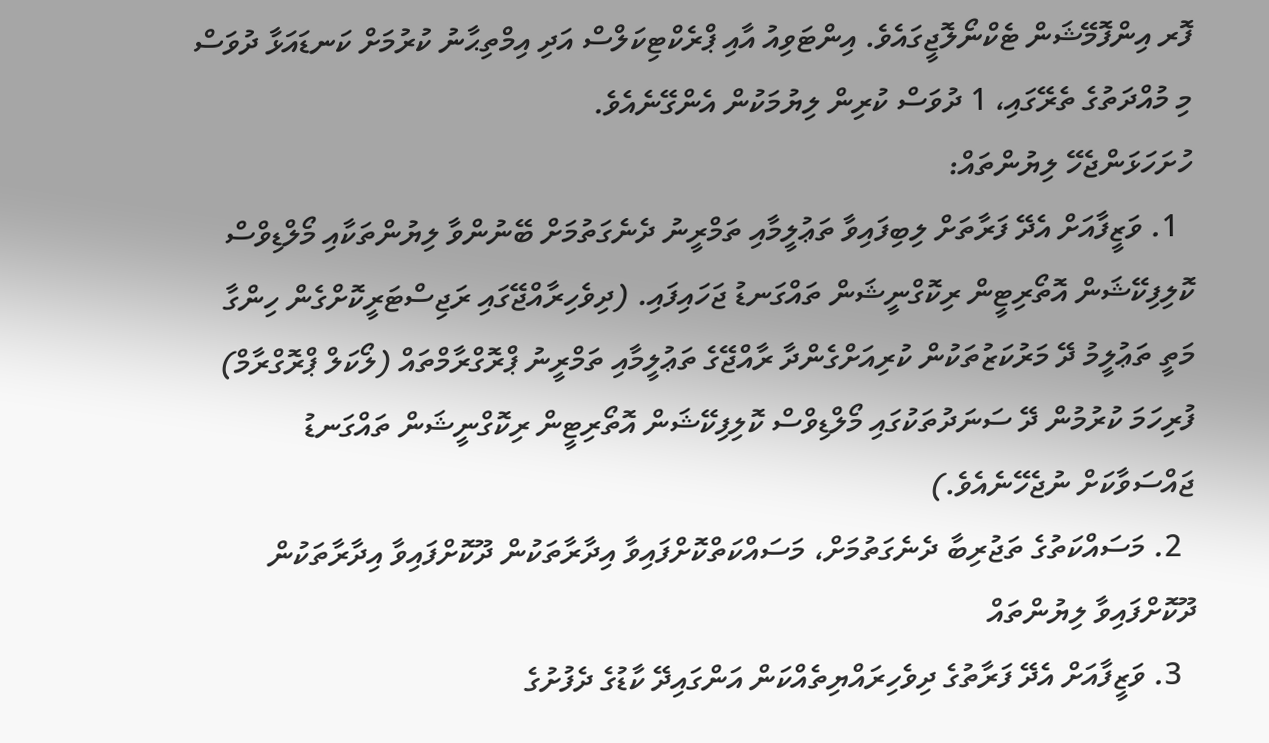ފޮރ އިންފޮމޭޝަން ޓެކްނޯލޮޖީގައެވެ. އިންޓަވިއު އާއި ޕްރެކްޓިކަލްސް އަދި އިމްތިޙާނު ކުރުމަށް ކަނޑައަޅާ ދުވަސް މި މުއްދަތުގެ ތެރޭގައި، 1 ދުވަސް ކުރިން ލިޔުމަކުން އެންގޭނެއެވެ.
ހުށަހަޅަންޖެހޭ ލިޔުންތައް:
  1. ވަޒީފާއަށް އެދޭ ފަރާތަށް ލިބިފައިވާ ތަޢުލީމާއި ތަމްރީނު ދެނެގަތުމަށް ބޭނުންވާ ލިޔުންތަކާއި މޯލްޑިވްސް ކޮލިފިކޭޝަން އޮތޯރިޓީން ރިކޮގްނީޝަން ތައްގަނޑު ޖަހައިފައި. (ދިވެހިރާއްޖޭގައި ރަޖިސްޓަރީކޮށްގެން ހިންގާ މަތީ ތަޢުލީމު ދޭ މަރުކަޒުތަކުން ކުރިއަށްގެންދާ ރާއްޖޭގެ ތަޢުލީމާއި ތަމްރީނު ޕްރޮގްރާމްތައް (ލޯކަލް ޕްރޮގްރާމް) ފުރިހަމަ ކުރުމުން ދޭ ސަނަދުތަކުގައި މޯލްޑިވްސް ކޮލިފިކޭޝަން އޮތޯރިޓީން ރިކޮގްނީޝަން ތައްގަނޑު ޖައްސަވާކަށް ނުޖެހޭނެއެވެ.)
  2. މަސައްކަތުގެ ތަޖުރިބާ ދެނެގަތުމަށް، މަސައްކަތްކޮށްފައިވާ އިދާރާތަކުން ދޫކޮށްފައިވާ އިދާރާތަކުން ދޫކޮށްފައިވާ ލިޔުންތައް
  3. ވަޒީފާއަށް އެދޭ ފަރާތުގެ ދިވެހިރައްޔިތެއްކަން އަންގައިދޭ ކާޑުގެ ދެފުށުގެ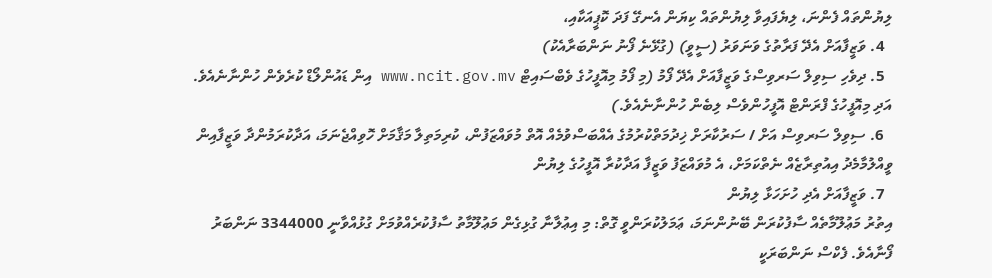ލިޔުންތައް ފެންނަ، ލިޔެފައިވާ ލިޔުންތައް ކިޔަން އެނގޭ ފަދަ ކޮޕީއަކާއި،
  4. ވަޒީފާއަށް އެދޭ ފަރާތުގެ ވަނަވަރު (ސީވީ) (ގުޅޭނެ ފޯނު ނަންބަރާއެކު)
  5. ދިވެހި ސިވިލް ސަރވިސްގެ ވަޒީފާއަށް އެދޭ ފޯމު (މި ފޯމު މިއޮފީހުގެ ވެބްސައިޓް www.ncit.gov.mv އިން ޑައުންލޯޑް ކުރެވެން ހުންނާނެއެވެ. އަދި މިއޮފީހުގެ ފްރަންޓް އޮފީހުންވެސް ލިބެން ހުންނާނެއެވެ.)
  6. ސިވިލް ސަރވިސް އަށް / ސަރުކާރަށް ޚިދުމަތްކުރުމުގެ އެއްބަސްވުމެއް އޮތް މުވައްޒަފުން، ކުރިމަތިލާ މަޤާމަށް ހޮވިއްޖެނަމަ، އަދާކުރަމުންދާ ވަޒީފާއިން ވީއްލުމާމެދު އިއުތިރާޒެއް ނެތްކަމަށް، އެ މުވައްޒަފު ވަޒީފާ އަދާކުރާ އޮފީހުގެ ލިޔުން
  7. ވަޒީފާއަށް އެދި ހުށަހަޅާ ލިޔުން
އިތުރު މަޢުލޫމާތެއް ސާފުކުރަން ބޭނުންނަމަ، ޢަމަލުކުރަންވީ ގޮތް: މި އިޢުލާނާ ގުޅިގެން މަޢުލޫމާތު ސާފުކުރެއްވުމަށް ގުޅުއްވާނީ 3344000 ނަންބަރު ފޯނާއެވެ. ފެކްސް ނަންބަރަކީ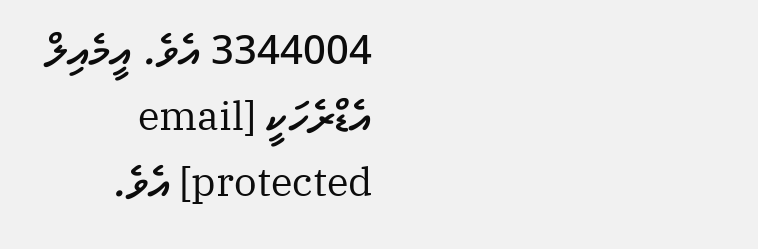3344004 އެވެ. އީމެއިލް އެޑްރެހަކީ [email protected] އެވެ.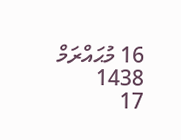16 މުޙައްރަމް 1438
17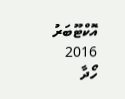އޮކްޓޫބަރު 2016
ހޯދާ